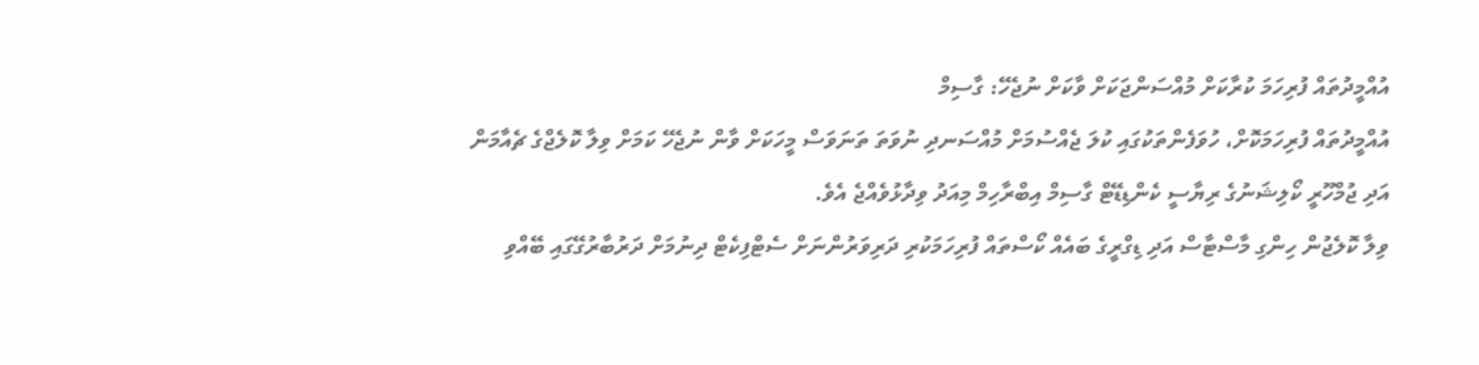އުއްމީދުތައް ފުރިހަމަ ކުރާކަށް މުއްސަންޖަކަށް ވާކަށް ނުޖެހޭ: ގާސިމް
އުއްމީދުތައް ފުރިހަމަކޮށް، ހުވަފެންތަކުގައި ކުލަ ޖެއްސުމަށް މުއްސަނދި ނުވަތަ ތަނަވަސް މީހަކަށް ވާން ނުޖެހޭ ކަމަށް ވިލާ ކޮލެޖްގެ ޗެއާމަން އަދި ޖުމްހޫރީ ކޯލިޝަނުގެ ރިޔާސީ ކެންޑިޑޭޓް ގާސިމް އިބްރާހިމް މިއަދު ވިދާޅުވެއްޖެ އެވެ.
ވިލާ ކޮލެޖުން ހިންގި މާސްޓާސް އަދި ޑިގްރީގެ ބައެއް ކޯސްތައް ފުރިހަމަކުރި ދަރިވަރުންނަށް ސެޓްފިކެޓް ދިނުމަށް ދަރުބާރުގޭގައި ބޭއްވި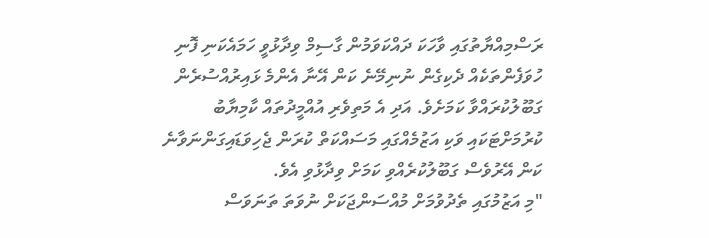ރަސްމިއްޔާތުގައި ވާހަކަ ދައްކަވަމުން ގާސިމް ވިދާޅުވީ ހަމައެކަނި ފޮނި ހުވަފެންތަކެއް ދެކިގެން ނުނިމޭނެ ކަން އޭނާ އެންމެ ޅައިރުއްސުރެން ގަބޫލުކުރައްވާ ކަމަށެވެ. އަދި އެ މަތިވެރި އުއްމީދުތައް ކާމިޔާބު ކުރުމަށްޓަކައި ވަކި އަޒުމެއްގައި މަސައްކަތް ކުރަން ޖެހިވަޑައިގަންނަވާނެ ކަން އޭރުވެސް ގަބޫލުކުރެއްވި ކަމަށް ވިދާޅުވި އެވެ.
"މި އަޒުމުގައި ތެދުވުމަށް މުއްސަންޖަކަށް ނުވަތަ ތަނަވަސް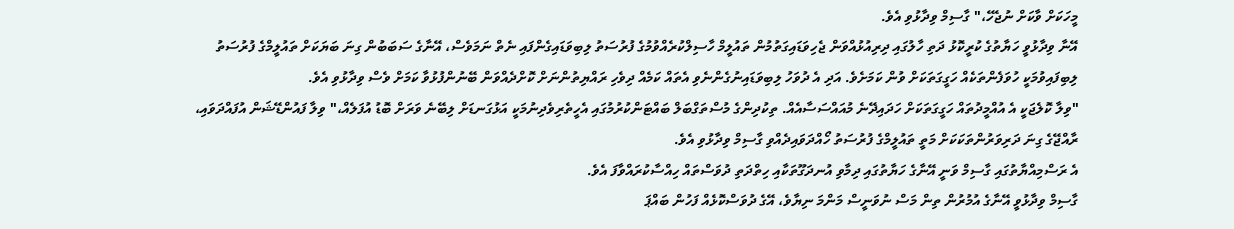މީހަކަށް ވާކަށް ނުޖެހޭ،" ގާސިމް ވިދާޅުވި އެވެ.
އޭނާ ވިދާޅުވީ ހަޔާތުގެ ކުރީކޮޅު ދަތި ހާލުގައި ދިރިއުޅުއްވަން ޖެހިވަޑައިގަތުމުން ތައުލީމް ހާސިލްކުރެއްވުމުގެ ފުރުސަތު ލިބިވަޑައިގެންފައި ނެތް ނަމަވެސް، އޭނާގެ ސަބަބުން ގިނަ ބަޔަކަށް ތައުލީމްގެ ފުރުސަތު ލިބިފައިވުމަކީ ހުވަފެންތަކެއް ހަގީގަތަކަށް ވުން ކަމަށެވެ. އަދި އެ ދުވަހު ލިބިވަޑައިނުގެންނެވި އެތައް ކަމެއް ދިވެހި ރައްޔިތުންނަށް ކޮށްދެއްވަން ބޭނުންފުޅުވާ ކަމަށް ވެސް ވިދާޅުވި އެވެ.
"ވިލާ ކޮލެޖަކީ އެ އުއްމީދުތައް ހަގީގަތަކަށް ހަދައިދޭނެ މުއައްސަސާއެއް. ތިކުދިންގެ މުސްތަގްބަލް ބައްޓަންކުރުމުގައި އެހީތެރިވެދިނުމަކީ އަޅުގަނޑަށް ލިބޭނެ ވަރަށް ބޮޑު އުފަލެއް،" ވިލާ ފައުންޑޭޝަން އުފައްދަވައި، ރާއްޖޭގެ ގިނަ ދަރިވަރުންތަކަކަށް މަތީ ތައުލީމްގެ ފުރުސަތު ހޯއްދަވައިދެއްވި ގާސިމް ވިދާޅުވި އެވެ.
އެ ރަސްމިއްޔާތުގައި ގާސިމް ވަނީ އޭނާގެ ހަޔާތުގައި ދިމާވި އުނދަގޫތަކާއި ހިތްދަތި ދުވަސްތައް ހިއްސާކުރައްވާފަ އެވެ.
ގާސިމް ވިދާޅުވީ އޭނާގެ އުމުރުން ތިން މަސް ނުވަނީސް މަންމަ ނިޔާވެ، އޭގެ ދުވަސްކޮޅެއް ފަހުން ބައްޕަ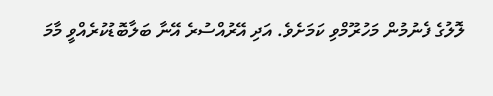ލޮލުގެ ފެނުމުން މަހުރޫމްވި ކަމަށެވެ. އަދި އޭރުއްސުރެ އޭނާ ބަލާބޮޑުކުރެއްވީ މާމަ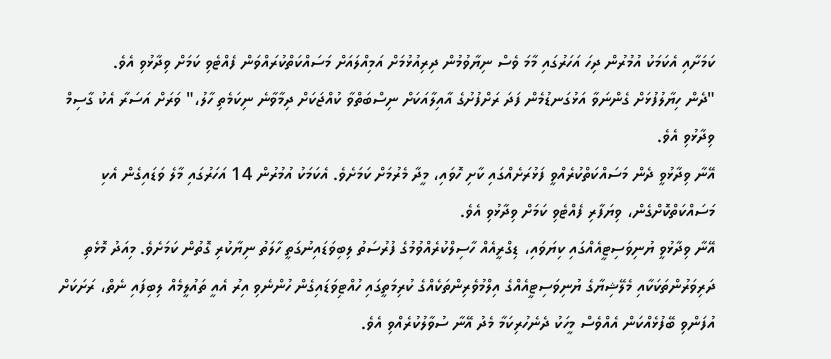ކަމަށާއި އެކަމަކު އުމުރުން ދިހަ އަހަރުގައި މާމަ ވެސް ނިޔާވުމުން ދިރިއުޅުމަށް އަމިއްލައަށް މަސައްކަތްކުރައްވަން ފެއްޓެވި ކަމަށް ވިދާޅުވި އެވެ.
"ދެން ހިޔާލުފުޅަށް ގެންނަވާ އަޅުގަނޑުމެން ފަދަ ރަށްފުށުގެ އާއިލާއަކަށް ނިސްބަތްވާ ކުއްޖަކަށް ދިމާވާނެ ނިކަމެތި ހާލު،" ވަރަށް އަސަރާ އެކު ގާސިމް ވިދާޅުވި އެވެ.
އޭނާ ވިދާޅުވީ ދެން މަސައްކަތްކުރެއްވީ ފަޅުރަށެއްގައި ކާށި ހޮވައި، މީދާ މެރުމަށް ކަމަށެވެ. އެކަމަކު އުމުރުން 14 އަހަރުގައި މާލެ ވަޑައިގެން އެކި މަސައްކަތްކޮށްގެން، ވިޔަފާރި ފެއްޓެވި ކަމަށް ވިދާޅުވި އެވެ.
އޭނާ ވިދާޅުވީ ޔުނިވަސިޓީއެއްގައި ކިޔަވައި، ޑިގްރީއެއް ހާސިލްކުރެއްވުމުގެ ފުރުސަތު ލިބިވަޑައިނުގަތީ ހާލަތު ނިޔާކުރި ގޮތުން ކަމަށެވެ. މިއަދު މޮޅެތި ދަރިވަރުންތަކަކާއި މެލޭޝިޔާގެ ޔުނިވަސިޓީއެއްގެ އިލްމުވެރިންތަކެއްގެ ކުރިމަތީގައި ހުއްޓިވަޑައިގެން ހުންނެވި އިރު އެއީ ތައުލީމެއް ލިބިފައި ނެތް، ރަށަކަށް އުފަންވި ބޭފުޅެއްކަން އެއްވެސް މީހަކު ދެނެހުރިކަމާ މެދު އޭނާ ސުވާލުކުރެއްވި އެވެ.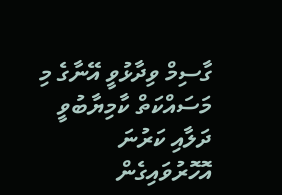ގާސިމް ވިދާޅުވީ އޭނާގެ މި މަސައްކަތް ކާމިޔާބުވީ ދަލާއި ކަރުނަ އޮހޮރުވައިގެން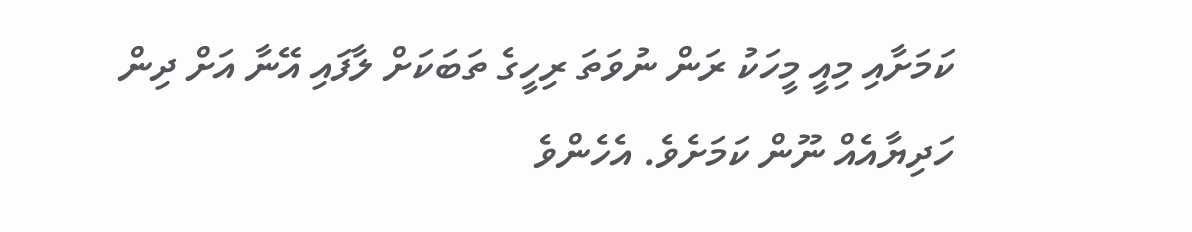ކަމަށާއި މިއީ މީހަކު ރަން ނުވަތަ ރިހީގެ ތަބަކަށް ލާފައި އޭނާ އަށް ދިން ހަދިޔާއެއް ނޫން ކަމަށެވެ. އެހެންވެ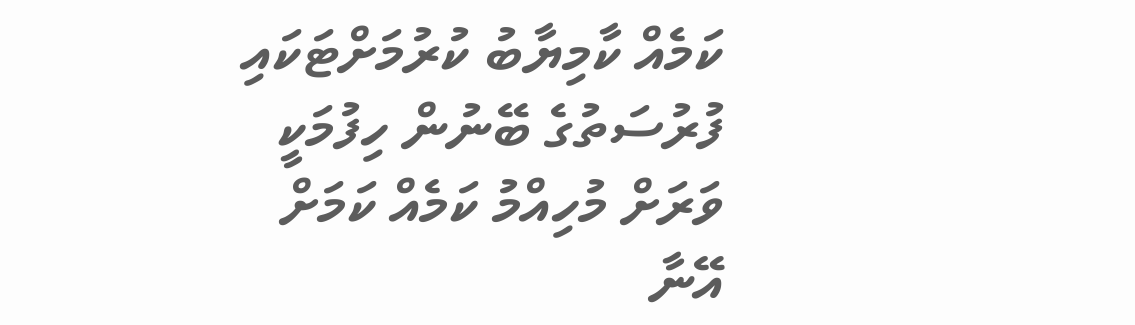ކަމެއް ކާމިޔާބު ކުރުމަށްޓަކައި ފުރުސަތުގެ ބޭނުން ހިފުމަކީ ވަރަށް މުހިއްމު ކަމެއް ކަމަށް އޭނާ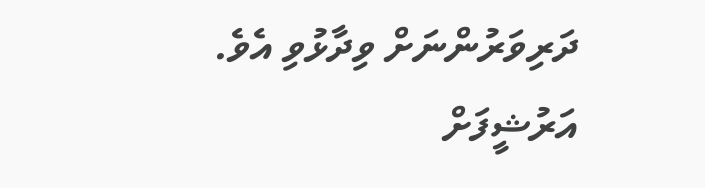ދަރިވަރުންނަށް ވިދާޅުވި އެވެ.
އަރުޝީފަށް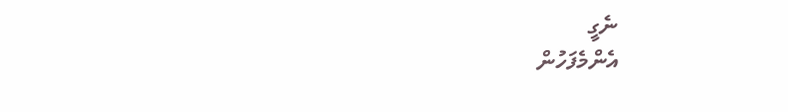ނެގީ
އެންމެފަހުން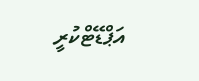އަޕްޑޭޓްކުރީ